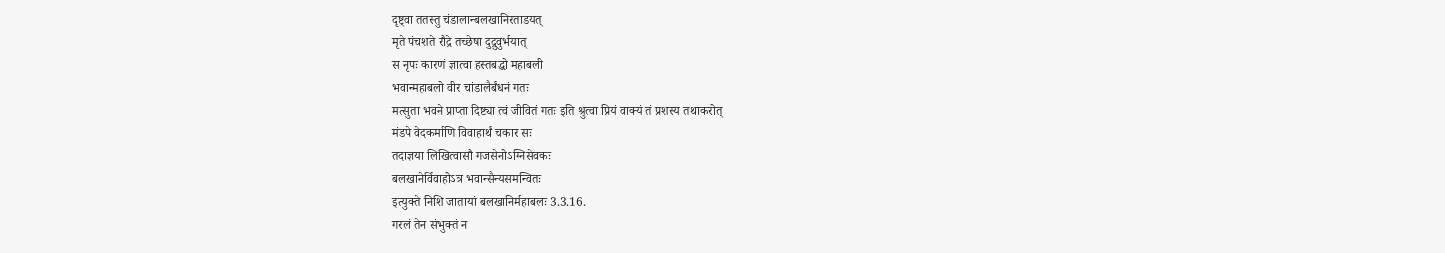दृष्ट्वा ततस्तु चंडालान्बलखानिरताडयत्
मृते पंचशते रौद्रे तच्छेषा दुद्रुवुर्भयात्
स नृपः कारणं ज्ञात्वा हस्तबद्धो महाबली
भवान्महाबलो वीर चांडालैर्बंधनं गतः
मत्सुता भवने प्राप्ता दिष्ट्या त्वं जीवितं गतः इति श्रुत्वा प्रियं वाक्यं तं प्रशस्य तथाकरोत्
मंडपे वेदकर्माणि विवाहार्थं चकार सः
तदाज्ञया लिखित्वासौ गजसेनोऽग्निसेवकः
बलखानेर्विवाहोऽत्र भवान्सैन्यसमन्वितः
इत्युक्ते निशि जातायां बलखानिर्महाबलः 3.3.16.
गरलं तेन संभुक्तं न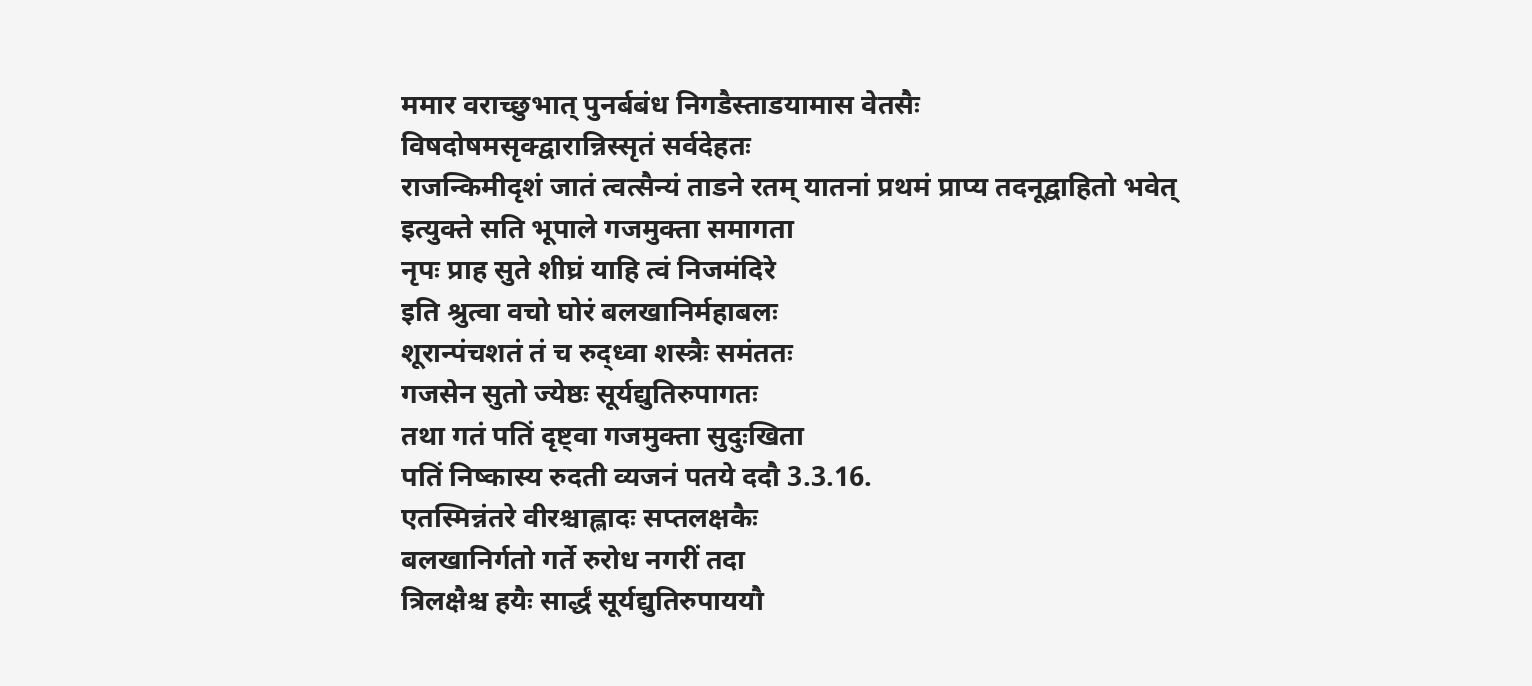ममार वराच्छुभात् पुनर्बबंध निगडैस्ताडयामास वेतसैः
विषदोषमसृक्द्वारान्निस्सृतं सर्वदेहतः
राजन्किमीदृशं जातं त्वत्सैन्यं ताडने रतम् यातनां प्रथमं प्राप्य तदनूद्वाहितो भवेत्
इत्युक्ते सति भूपाले गजमुक्ता समागता
नृपः प्राह सुते शीघ्रं याहि त्वं निजमंदिरे
इति श्रुत्वा वचो घोरं बलखानिर्महाबलः
शूरान्पंचशतं तं च रुद्ध्वा शस्त्रैः समंततः
गजसेन सुतो ज्येष्ठः सूर्यद्युतिरुपागतः
तथा गतं पतिं दृष्ट्वा गजमुक्ता सुदुःखिता
पतिं निष्कास्य रुदती व्यजनं पतये ददौ 3.3.16.
एतस्मिन्नंतरे वीरश्चाह्लादः सप्तलक्षकैः
बलखानिर्गतो गर्ते रुरोध नगरीं तदा
त्रिलक्षैश्च हयैः सार्द्धं सूर्यद्युतिरुपाययौ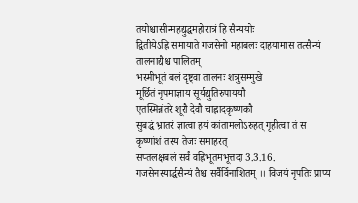तयोश्चासीन्महद्युद्धमहोरात्रं हि सैन्ययोः
द्वितीयेऽह्नि समायाते गजसेनो महाबलः दाहयामास तत्सैन्यं तालनाद्यैश्च पालितम्
भस्मीभूतं बलं दृष्ट्वा तालनः शत्रुसम्मुखे
मूर्छितं नृपमाज्ञाय सूर्यद्युतिरुपाययौ
एतस्मिन्नंतरे शूरौ देवौ चाह्लादकृष्णकौ
सुबद्धं भ्रातरं ज्ञात्वा हयं कांतामलोऽरुहत् गृहीत्वा तं स कृष्णांशं तस्य तेजः समाहरत्
सप्तलक्षबलं सर्वं वह्निभूतमभूत्तदा 3.3.16.
गजसेनस्यार्द्धसैन्यं तैश्च सर्वैर्विनाशितम् ।। विजयं नृपतिः प्राप्य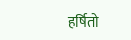हर्षितो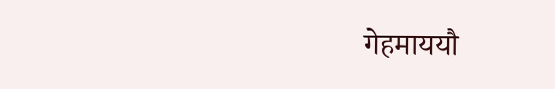गेहमाययौ